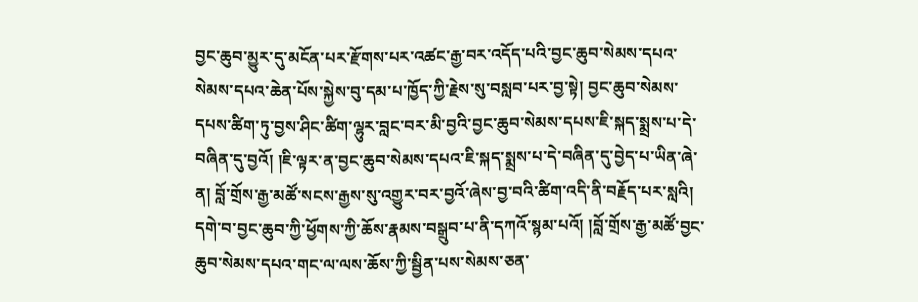བྱང་ཆུབ་མྱུར་དུ་མངོན་པར་རྫོགས་པར་འཚང་རྒྱ་བར་འདོད་པའི་བྱང་ཆུབ་སེམས་དཔའ་སེམས་དཔའ་ཆེན་པོས་སྐྱེས་བུ་དམ་པ་ཁྱོད་ཀྱི་རྗེས་སུ་བསླབ་པར་བྱ་སྟེ། བྱང་ཆུབ་སེམས་དཔས་ཚིག་ཏུ་བྱས་ཤིང་ཚིག་ལྷུར་བླང་བར་མི་བྱའི་བྱང་ཆུབ་སེམས་དཔས་ཇི་སྐད་སྨྲས་པ་དེ་བཞིན་དུ་བྱའོ། །ཇི་ལྟར་ན་བྱང་ཆུབ་སེམས་དཔའ་ཇི་སྐད་སྨྲས་པ་དེ་བཞིན་དུ་བྱེད་པ་ཡིན་ཞེ་ན། བློ་གྲོས་རྒྱ་མཚོ་སངས་རྒྱས་སུ་འགྱུར་བར་བྱའོ་ཞེས་བྱ་བའི་ཚིག་འདི་ནི་བརྗོད་པར་སླའི། དགེ་བ་བྱང་ཆུབ་ཀྱི་ཕྱོགས་ཀྱི་ཆོས་རྣམས་བསྒྲུབ་པ་ནི་དཀའོ་སྙམ་པའོ། །བློ་གྲོས་རྒྱ་མཚོ་བྱང་ཆུབ་སེམས་དཔའ་གང་ལ་ལས་ཆོས་ཀྱི་སྦྱིན་པས་སེམས་ཅན་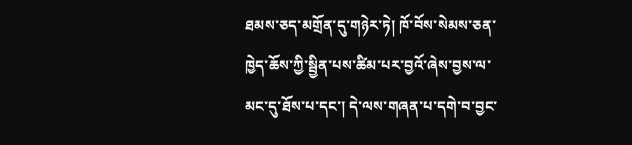ཐམས་ཅད་མགྲོན་དུ་གཉེར་ཏེ། ཁོ་བོས་སེམས་ཅན་ཁྱེད་ཆོས་ཀྱི་སྦྱིན་པས་ཚིམ་པར་བྱའོ་ཞེས་བྱས་ལ་མང་དུ་ཐོས་པ་དང་། དེ་ལས་གཞན་པ་དགེ་བ་བྱང་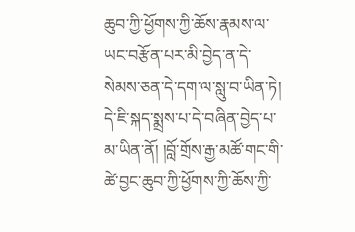ཆུབ་ཀྱི་ཕྱོགས་ཀྱི་ཆོས་རྣམས་ལ་ཡང་བརྩོན་པར་མི་བྱེད་ན་དེ་སེམས་ཅན་དེ་དག་ལ་སླུ་བ་ཡིན་ཏེ། དེ་ཇི་སྐད་སྨྲས་པ་དེ་བཞིན་བྱེད་པ་མ་ཡིན་ནོ། །བློ་གྲོས་རྒྱ་མཚོ་གང་གི་ཚེ་བྱང་ཆུབ་ཀྱི་ཕྱོགས་ཀྱི་ཆོས་ཀྱི་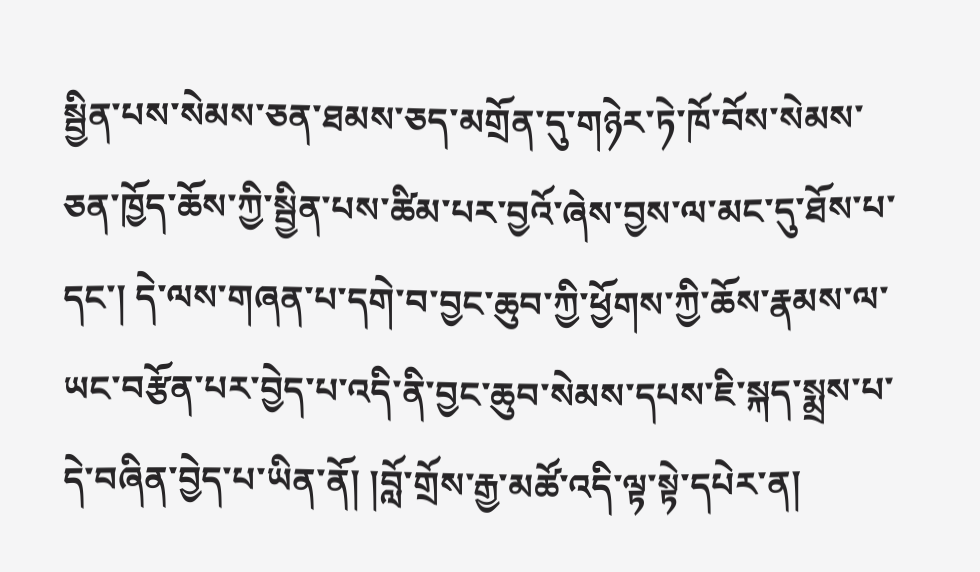སྦྱིན་པས་སེམས་ཅན་ཐམས་ཅད་མགྲོན་དུ་གཉེར་ཏེ་ཁོ་བོས་སེམས་ཅན་ཁྱོད་ཆོས་ཀྱི་སྦྱིན་པས་ཚིམ་པར་བྱའོ་ཞེས་བྱས་ལ་མང་དུ་ཐོས་པ་དང་། དེ་ལས་གཞན་པ་དགེ་བ་བྱང་ཆུབ་ཀྱི་ཕྱོགས་ཀྱི་ཆོས་རྣམས་ལ་ཡང་བརྩོན་པར་བྱེད་པ་འདི་ནི་བྱང་ཆུབ་སེམས་དཔས་ཇི་སྐད་སྨྲས་པ་དེ་བཞིན་བྱེད་པ་ཡིན་ནོ། །བློ་གྲོས་རྒྱ་མཚོ་འདི་ལྟ་སྟེ་དཔེར་ན།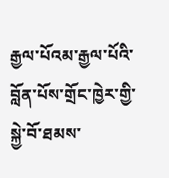རྒྱལ་པོའམ་རྒྱལ་པོའི་བློན་པོས་གྲོང་ཁྱེར་གྱི་སྐྱེ་བོ་ཐམས་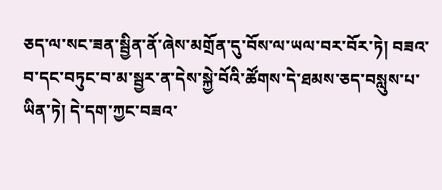ཅད་ལ་སང་ཟན་སྦྱིན་ནོ་ཞེས་མགྲོན་དུ་བོས་ལ་ཡལ་བར་བོར་ཏེ། བཟའ་བ་དང་བཏུང་བ་མ་སྦྱར་ན་དེས་སྐྱེ་བོའི་ཚོགས་དེ་ཐམས་ཅད་བསླུས་པ་ཡིན་ཏེ། དེ་དག་ཀྱང་བཟའ་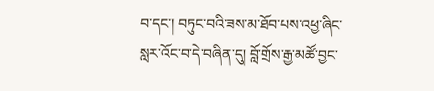བ་དང་། བཏུང་བའི་ཟས་མ་ཐོབ་པས་འཕྱ་ཞིང་སླར་འོང་བ་དེ་བཞིན་དུ། བློ་གྲོས་རྒྱ་མཚོ་བྱང་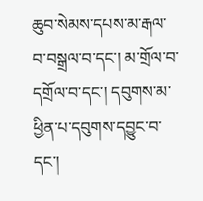ཆུབ་སེམས་དཔས་མ་རྒལ་བ་བསྒྲལ་བ་དང་། མ་གྲོལ་བ་དགྲོལ་བ་དང་། དབུགས་མ་ཕྱིན་པ་དབུགས་དབྱུང་བ་དང་།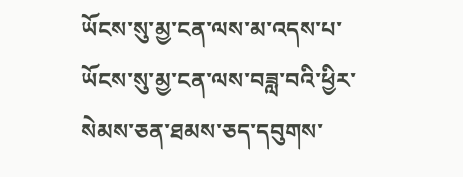ཡོངས་སུ་མྱ་ངན་ལས་མ་འདས་པ་ཡོངས་སུ་མྱ་ངན་ལས་བཟླ་བའི་ཕྱིར་སེམས་ཅན་ཐམས་ཅད་དབུགས་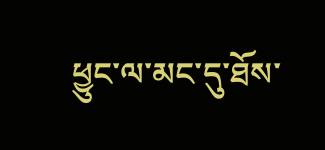ཕྱུང་ལ་མང་དུ་ཐོས་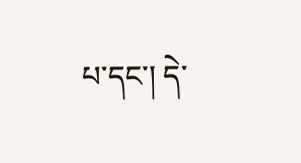པ་དང་། དེ་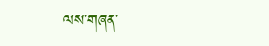ལས་གཞན་